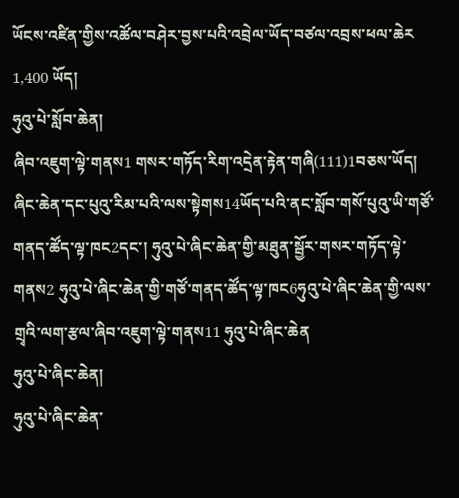ཡོངས་འཛིན་གྱིས་འཚོལ་བཤེར་བྱས་པའི་འབྲེལ་ཡོད་བཙལ་འབྲས་ཕལ་ཆེར 1,400 ཡོད།
ཧུའུ་པེ་སློབ་ཆེན།
ཞིབ་འཇུག་ལྟེ་གནས1 གསར་གཏོད་རིག་འདྲེན་རྟེན་གཞི(111)1བཅས་ཡོད། ཞིང་ཆེན་དང་པུའུ་རིམ་པའི་ལས་སྟེགས14ཡོད་པའི་ནང་སློབ་གསོ་པུའུ་ཡི་གཙོ་གནད་ཚོད་ལྟ་ཁང2དང་། ཧུའུ་པེ་ཞིང་ཆེན་གྱི་མཐུན་སྦྱོར་གསར་གཏོད་ལྟེ་གནས2 ཧུའུ་པེ་ཞིང་ཆེན་གྱི་གཙོ་གནད་ཚོད་ལྟ་ཁང6ཧུའུ་པེ་ཞིང་ཆེན་གྱི་ལས་གྲྭའི་ལག་རྩལ་ཞིབ་འཇུག་ལྟེ་གནས11 ཧུའུ་པེ་ཞིང་ཆེན
ཧུའུ་པེ་ཞིང་ཆེན།
ཧུའུ་པེ་ཞིང་ཆེན་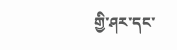གྱི་ཤར་དང་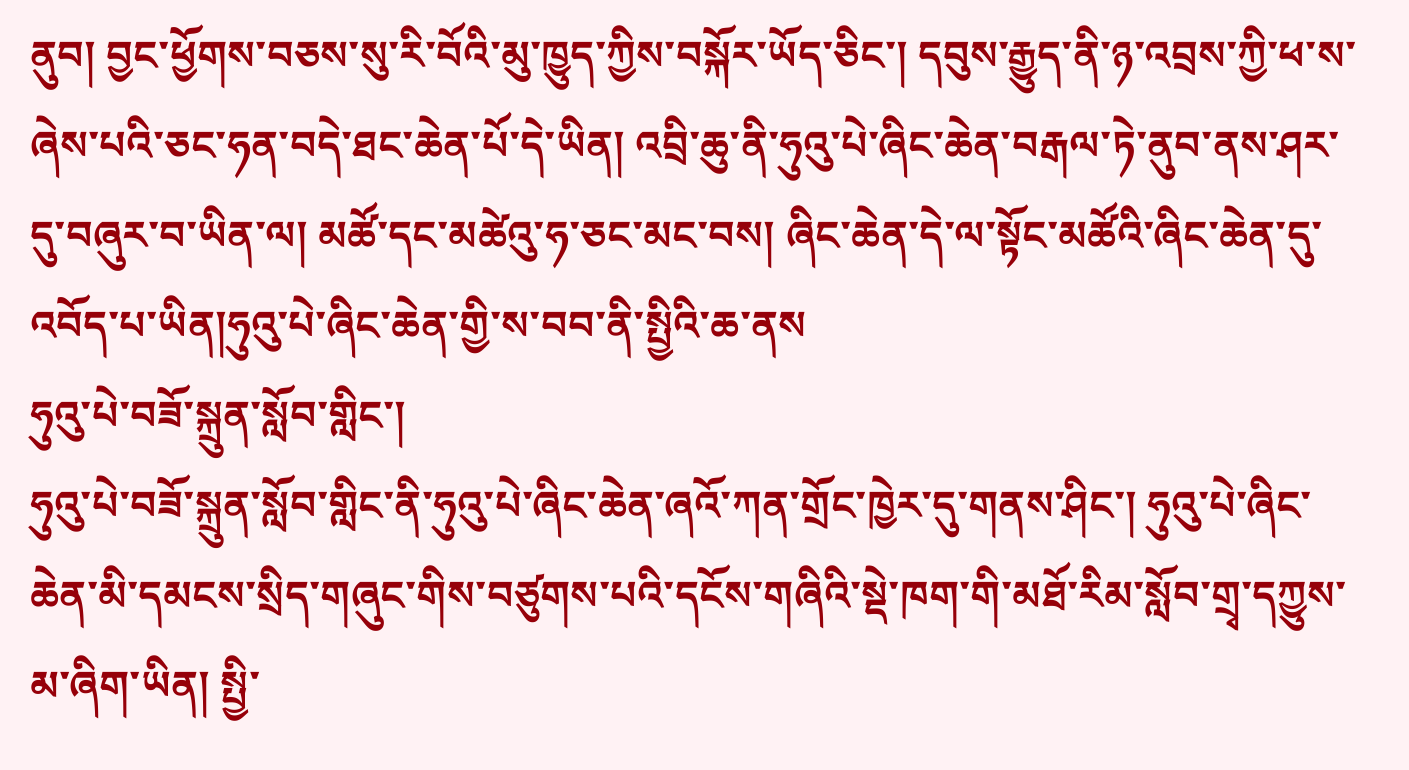ནུབ། བྱང་ཕྱོགས་བཅས་སུ་རི་བོའི་མུ་ཁྱུད་ཀྱིས་བསྐོར་ཡོད་ཅིང་། དབུས་རྒྱུད་ནི་ཉ་འབྲས་ཀྱི་ཕ་ས་ཞེས་པའི་ཅང་ཧན་བདེ་ཐང་ཆེན་པོ་དེ་ཡིན། འབྲི་ཆུ་ནི་ཧུའུ་པེ་ཞིང་ཆེན་བརྒལ་ཏེ་ནུབ་ནས་ཤར་དུ་བཞུར་བ་ཡིན་ལ། མཚོ་དང་མཚེའུ་ཧ་ཅང་མང་བས། ཞིང་ཆེན་དེ་ལ་སྟོང་མཚོའི་ཞིང་ཆེན་དུ་འབོད་པ་ཡིན།ཧུའུ་པེ་ཞིང་ཆེན་གྱི་ས་བབ་ནི་སྤྱིའི་ཆ་ནས
ཧུའུ་པེ་བཟོ་སྐྲུན་སློབ་གླིང་།
ཧུའུ་པེ་བཟོ་སྐྲུན་སློབ་གླིང་ནི་ཧུའུ་པེ་ཞིང་ཆེན་ཞའོ་ཀན་གྲོང་ཁྱེར་དུ་གནས་ཤིང་། ཧུའུ་པེ་ཞིང་ཆེན་མི་དམངས་སྲིད་གཞུང་གིས་བཙུགས་པའི་དངོས་གཞིའི་སྡེ་ཁག་གི་མཐོ་རིམ་སློབ་གྲྭ་དཀྱུས་མ་ཞིག་ཡིན། སྤྱི་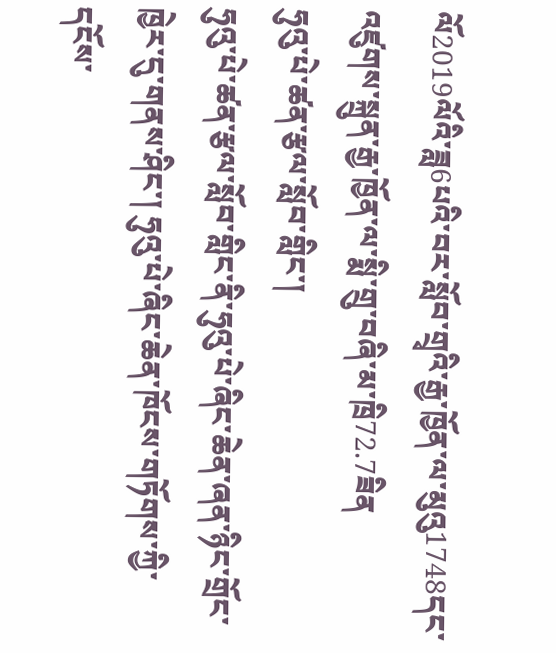ལོ2019ལོའི་ཟླ6པའི་བར་སློབ་གྲྭའི་རྒྱ་ཁྱོན་ལ་མུའུ1748དང་འཛུགས་སྐྲུན་རྒྱ་ཁྱོན་ལ་སྨི་གྲུ་བཞི་མ་ཁྲི72.7ཟིན
ཧུའུ་པེ་ཚན་རྩལ་སློབ་གླིང་།
ཧུའུ་པེ་ཚན་རྩལ་སློབ་གླིང་ནི་ཧུའུ་པེ་ཞིང་ཆེན་ཞན་ཉིང་གྲོང་ཁྱེར་དུ་གནས་ཤིང་། ཧུའུ་པེ་ཞིང་ཆེན་ཁོངས་གཏོགས་ཀྱི་དངོས་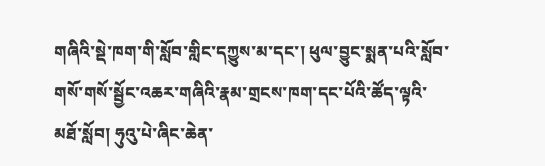གཞིའི་སྡེ་ཁག་གི་སློབ་གླིང་དཀྱུས་མ་དང་། ཕུལ་བྱུང་སྨན་པའི་སློབ་གསོ་གསོ་སྦྱོང་འཆར་གཞིའི་རྣམ་གྲངས་ཁག་དང་པོའི་ཚོད་ལྟའི་མཐོ་སློབ། ཧུའུ་པེ་ཞིང་ཆེན་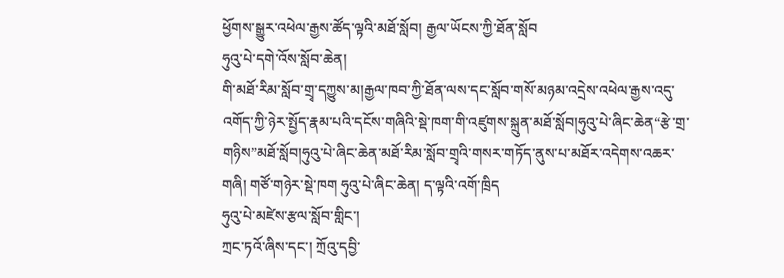ཕྱོགས་སྒྱུར་འཕེལ་རྒྱས་ཚོད་ལྟའི་མཐོ་སློབ། རྒྱལ་ཡོངས་ཀྱི་ཐོན་སློབ
ཧུའུ་པེ་དགེ་འོས་སློབ་ཆེན།
གི་མཐོ་རིམ་སློབ་གྲྭ་དཀྱུས་མ།རྒྱལ་ཁབ་ཀྱི་ཐོན་ལས་དང་སློབ་གསོ་མཉམ་འདྲེས་འཕེལ་རྒྱས་འདུ་འགོད་ཀྱི་ཉེར་སྤྱོད་རྣམ་པའི་དངོས་གཞིའི་སྡེ་ཁག་གི་འཛུགས་སྐྲུན་མཐོ་སློབ།ཧུའུ་པེ་ཞིང་ཆེན“རྩེ་གྲ་གཉིས”མཐོ་སློབ།ཧུའུ་པེ་ཞིང་ཆེན་མཐོ་རིམ་སློབ་གྲྭའི་གསར་གཏོད་ནུས་པ་མཐོར་འདེགས་འཆར་གཞི། གཙོ་གཉེར་སྡེ་ཁག ཧུའུ་པེ་ཞིང་ཆེན། ད་ལྟའི་འགོ་ཁྲིད
ཧུའུ་པེ་མཛེས་རྩལ་སློབ་གླིང་།
ཀྲང་ཏའོ་ཞིས་དང་། ཀྲོའུ་དབྱི་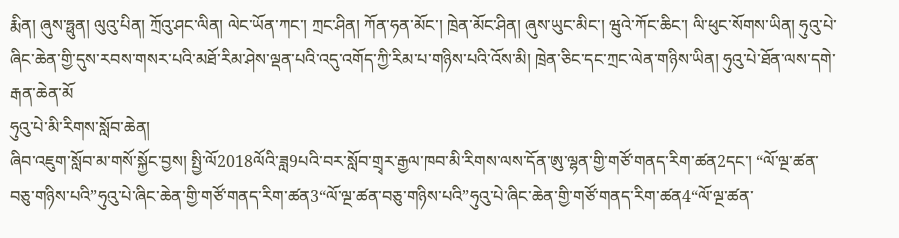རྨིན། ཞུས་ཧྥུན། ལུའུ་པིན། ཀྲོའུ་ཤང་ལིན། ལེང་ཡོན་ཀང་། ཀྲང་ཤིན། ཀོན་ཧན་མོང་། ཁྲེན་མོང་ཤིན། ཞུས་ཡུང་མིང་། ཝུའེ་ཀོང་ཆིང་། ལི་ཕུང་སོགས་ཡིན། ཧུའུ་པེ་ཞིང་ཆེན་གྱི་དུས་རབས་གསར་པའི་མཐོ་རིམ་ཤེས་ལྡན་པའི་འདུ་འགོད་ཀྱི་རིམ་པ་གཉིས་པའི་འོས་མི། ཁྲེན་ཅིང་དང་ཀྲང་ལེན་གཉིས་ཡིན། ཧུའུ་པེ་ཐོན་ལས་དགེ་རྒན་ཆེན་མོ
ཧུའུ་པེ་མི་རིགས་སློབ་ཆེན།
ཞིབ་འཇུག་སློབ་མ་གསོ་སྐྱོང་བྱས། སྤྱི་ལོ2018ལོའི་ཟླ9པའི་བར་སློབ་གྲྭར་རྒྱལ་ཁབ་མི་རིགས་ལས་དོན་ཨུ་ལྷན་གྱི་གཙོ་གནད་རིག་ཚན2དང་། “ལོ་ལྔ་ཚན་བཅུ་གཉིས་པའི”ཧུའུ་པེ་ཞིང་ཆེན་གྱི་གཙོ་གནད་རིག་ཚན3“ལོ་ལྔ་ཚན་བཅུ་གཉིས་པའི”ཧུའུ་པེ་ཞིང་ཆེན་གྱི་གཙོ་གནད་རིག་ཚན4“ལོ་ལྔ་ཚན་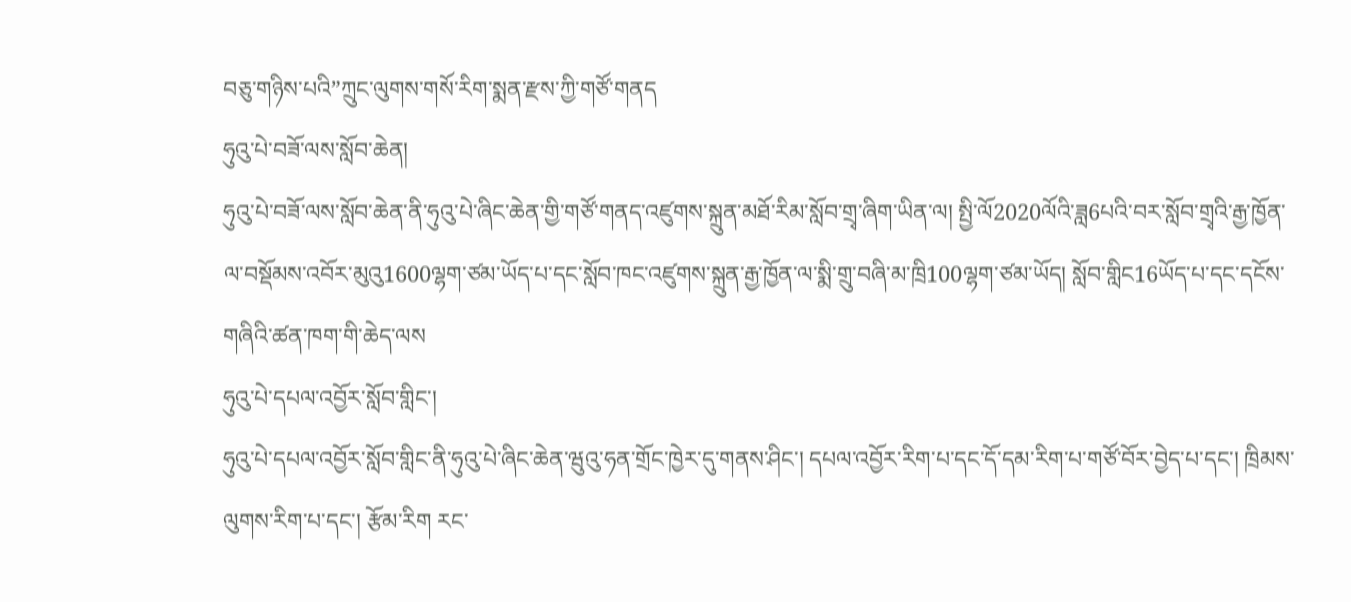བཅུ་གཉིས་པའི”ཀྲུང་ལུགས་གསོ་རིག་སྨན་རྫས་ཀྱི་གཙོ་གནད
ཧུའུ་པེ་བཟོ་ལས་སློབ་ཆེན།
ཧུའུ་པེ་བཟོ་ལས་སློབ་ཆེན་ནི་ཧུའུ་པེ་ཞིང་ཆེན་གྱི་གཙོ་གནད་འཛུགས་སྐྲུན་མཐོ་རིམ་སློབ་གྲྭ་ཞིག་ཡིན་ལ། སྤྱི་ལོ2020ལོའི་ཟླ6པའི་བར་སློབ་གྲྭའི་རྒྱ་ཁྱོན་ལ་བསྡོམས་འབོར་མུའུ1600ལྷག་ཙམ་ཡོད་པ་དང་སློབ་ཁང་འཛུགས་སྐྲུན་རྒྱ་ཁྱོན་ལ་སྨི་གྲུ་བཞི་མ་ཁྲི100ལྷག་ཙམ་ཡོད། སློབ་གླིང16ཡོད་པ་དང་དངོས་གཞིའི་ཚན་ཁག་གི་ཆེད་ལས
ཧུའུ་པེ་དཔལ་འབྱོར་སློབ་གླིང་།
ཧུའུ་པེ་དཔལ་འབྱོར་སློབ་གླིང་ནི་ཧུའུ་པེ་ཞིང་ཆེན་ཝུའུ་ཧན་གྲོང་ཁྱེར་དུ་གནས་ཤིང་། དཔལ་འབྱོར་རིག་པ་དང་དོ་དམ་རིག་པ་གཙོ་བོར་བྱེད་པ་དང་། ཁྲིམས་ལུགས་རིག་པ་དང་། རྩོམ་རིག རང་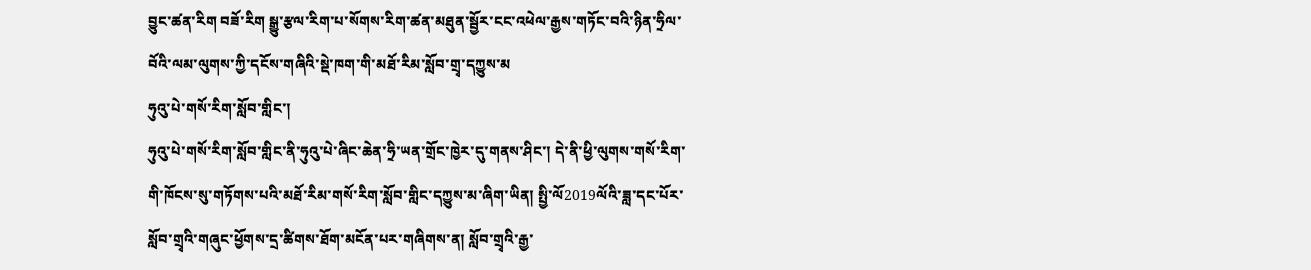བྱུང་ཚན་རིག བཟོ་རིག སྒྱུ་རྩལ་རིག་པ་སོགས་རིག་ཚན་མཐུན་སྦྱོར་ངང་འཕེལ་རྒྱས་གཏོང་བའི་ཉིན་ཧྲིལ་བོའི་ལམ་ལུགས་ཀྱི་དངོས་གཞིའི་སྡེ་ཁག་གི་མཐོ་རིམ་སློབ་གྲྭ་དཀྱུས་མ
ཧུའུ་པེ་གསོ་རིག་སློབ་གླིང་།
ཧུའུ་པེ་གསོ་རིག་སློབ་གླིང་ནི་ཧུའུ་པེ་ཞིང་ཆེན་ཧྲི་ཡན་གྲོང་ཁྱེར་དུ་གནས་ཤིང་། དེ་ནི་ཕྱི་ལུགས་གསོ་རིག་གི་ཁོངས་སུ་གཏོགས་པའི་མཐོ་རིམ་གསོ་རིག་སློབ་གླིང་དཀྱུས་མ་ཞིག་ཡིན། སྤྱི་ལོ2019ལོའི་ཟླ་དང་པོར་སློབ་གྲྭའི་གཞུང་ཕྱོགས་དྲ་ཚིགས་ཐོག་མངོན་པར་གཞིགས་ན། སློབ་གྲྭའི་རྒྱ་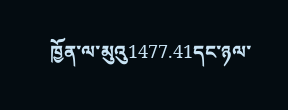ཁྱོན་ལ་མུའུ1477.41དང་ཉལ་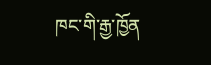ཁང་གི་རྒྱ་ཁྱོན